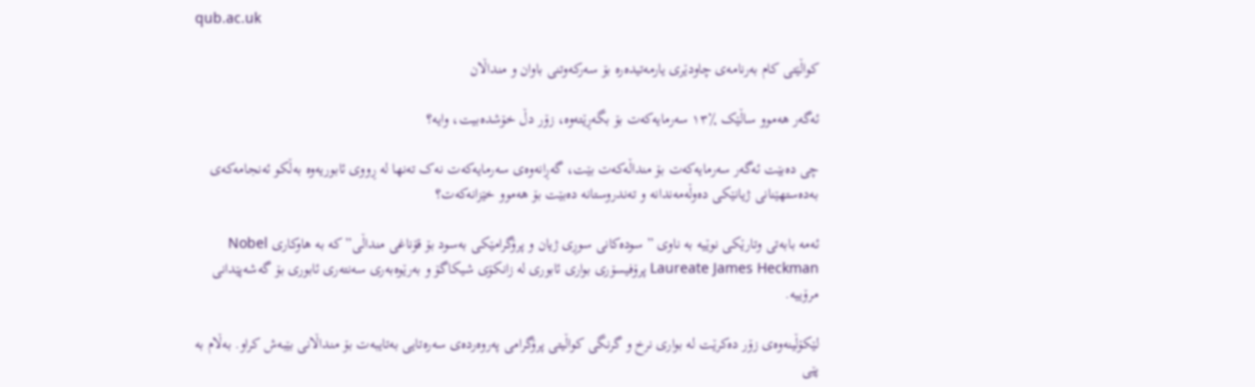qub.ac.uk

کواڵێتی کام بەرنامەی چاودێری یارمەتیدەرە بۆ سەرکەوتنی باوان و منداڵان

ئەگەر هەموو ساڵێک ٪١٣ سەرمایەکەت بۆ بگەڕێتەوە، زۆر دڵ خۆشدەبیت، وایە؟

چی دەبێت ئەگەر سەرمایەکەت بۆ منداڵەکەت بێت، گەڕانەوەی سەرمایەکەت نەک تەنها لە ڕووی ئابوریەوە بەڵکو ئەنجامەکەی بەدەستهێنانی ژیانێکی دەوڵەمەندانە و تەندروستانە دەبێت بۆ هەموو خێزانەکەت؟

ئەمە بابەتی وتارێکی نوێیە بە ناوی ” سودەکانی سوڕی ژیان و پرۆگرامێکی بەسود بۆ قۆناغی منداڵی” کە بە هاوکاری Nobel Laureate James Heckman پرۆفیسۆری بواری ئابوری لە زانکۆی شیکاگۆ و بەرێوەبەری سەنتەری ئابوری بۆ گەشەپێدانی مرۆییە.

لێکۆڵینەوەی زۆر دەکرێت لە بواری نرخ و گرنگی کواڵیتی پرۆگرامی پەروەردەی سەرەتایی بەتایبەت بۆ منداڵانی بێبەش کراو. بەڵام بە پێی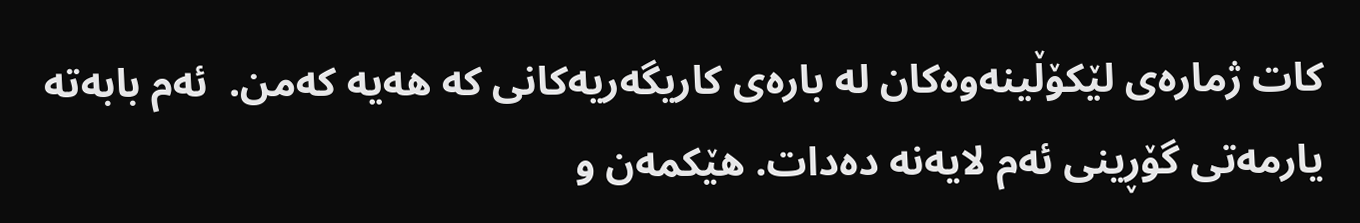کات ژمارەی لێکۆڵینەوەکان لە بارەی کاریگەریەکانی کە هەیە کەمن.  ئەم بابەتە یارمەتی گۆڕینی ئەم لايەنە دەدات. هێکمەن و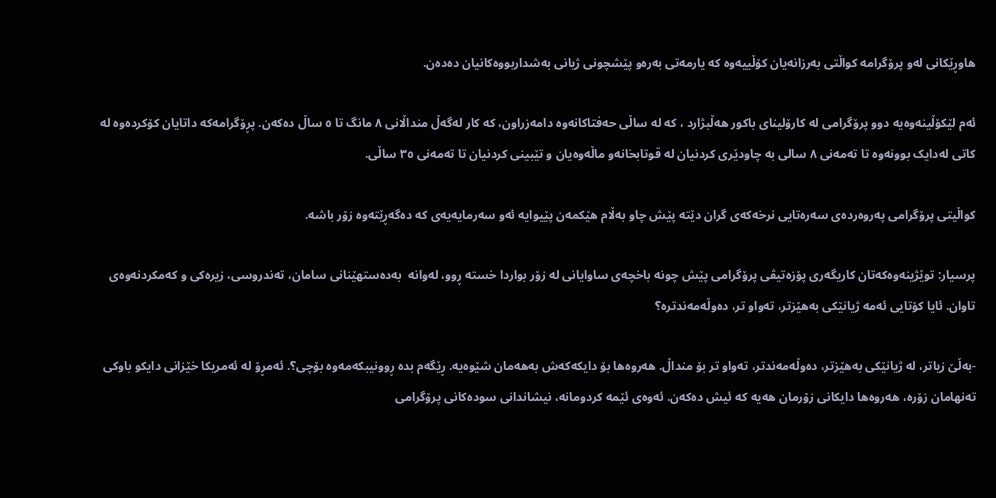هاوڕێکانی لەو پرۆگرامە کواڵتی بەرزانەیان کۆڵییەوە کە یارمەتی بەرەو پێشچونی ژیانی بەشداربووەکانیان دەدەن.

ئەم لێکۆڵینەوەیە دوو پرۆگرامی لە کارۆلینای باکور هەڵبژارد ، کە لە ساڵی حەفتاکانەوە دامەزراون، کە کار لەگەڵ منداڵانی ٨ مانگ تا ٥ ساڵ دەکەن. پڕۆگرامەکە داتایان کۆکردەوە لە کاتی لەدایک بوونەوە تا تەمەنی ٨ سالی بە چاودێری کردنیان لە قوتابخانەو ماڵەوەیان و تێبینی کردنیان تا تەمەنی ٣٥ ساڵی.

کواڵیتی پرۆگرامی پەروەردەی سەرەتایی نرخەکەی گران دێتە پێش چاو بەڵام هێکمەن پێیوایە ئەو سەرمایەیەی کە دەگەڕێتەوە زۆر باشە.

پرسیار: توێژینەوەکەتان کاریگەری پۆزەتیڤی پرۆگرامی پێش چونە باخچەی ساوایانی لە زۆر بواردا خستە ڕوو، لەوانە  بەدەستهێنانی سامان، تەندروسی، زیرەکی و کەمکردنەوەی تاوان. ئایا کۆتایی ئەمە ژیانێکی بەهێزتر، تەواو تر، دەوڵەمەندترە؟

-بەڵێ زیاتر، لە ژیانێکی بەهێزتر، دەوڵەمەندتر، تەواو تر بۆ منداڵ. هەروەها بۆ دایکەکەش بەهەمان شێوەیە. ڕێگەم بدە ڕوونیبکەمەوە بۆچی؟. ئەمڕۆ لە ئەمریکا خێزانی دایکو باوکی تەنهامان زۆرە، هەروەها دایکانی زۆرمان هەیە کە ئیش دەکەن. ئەوەی ئێمە کردومانە، نیشاندانی سودەکانی پرۆگرامی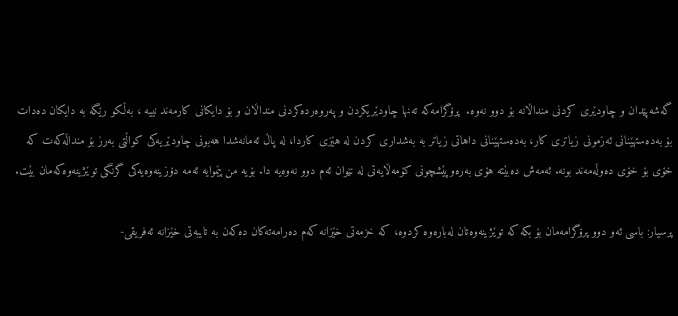گەشەپێدان و چاودێری کردنی منداڵانە بۆ دوو نەوە.  پرۆگرامەکە تەنها چاودێریکردن و پەروەردەکردنی منداڵان و بۆ دایکانی کارمەند نییە ، بەڵکو رێگە بە دایکان دەدات بۆ بەدەستهێنانی ئەزمونی زیاتری کار، بەدەستهێنانی داهاتی زیاتر بە بەشداری کردن لە هێزی کاردا، لە پاڵ ئەمانەشدا هەبونی چاودێریەکی کواڵتی بەرز بۆ منداڵەکەت کە  خۆی بۆ خۆی دەوڵەمەند بونە. ئەمەش دەبێتە هۆی بەرەوپێشچونی کۆمەڵایەتی لە نێوان ئەم دوو نەوەیە دا. بۆیە من پێموایە ئەمە دۆزینەوەیەکی گرنگی توێژینەوەکەمان بێت.

پرسیار: باسی ئەو دوو پرۆگرامەمان بۆ بکە کە توێژینەوەتان لەبارەوە کردوە، کە خزمەتی خێزانە کەم دەرامەتەکان دەکەن بە تایبەتی خێزانە ئەفریقی-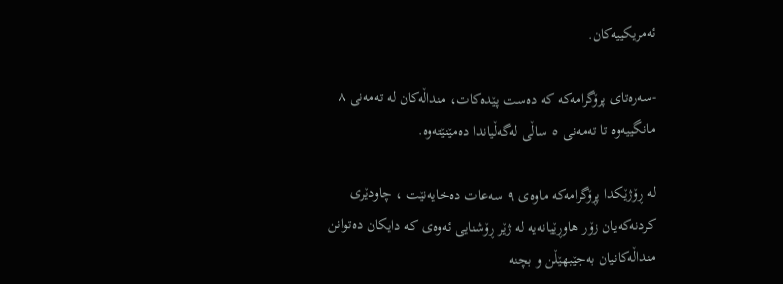ئەمریکییەکان.

-سەرەتای پرۆگرامەکە کە دەست پێدەکات، منداڵەکان لە تەمەنی ٨ مانگییەوە تا تەمەنی ٥ ساڵی لەگەڵیاندا دەمێنێتەوە.

لە ڕۆژێکدا پڕۆگرامەکە ماوەی ٩ سەعات دەخایەنێت ، چاودێری کردنەکەیان زۆر هاوڕێیانەیە لە ژێر ڕۆشنایی ئەوەی کە دایکان دەتوانن منداڵەکانیان بەجێبهێڵن و بچنە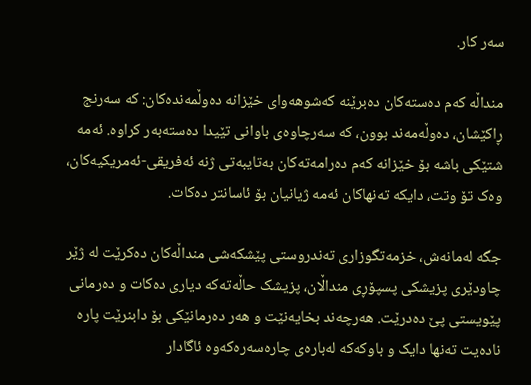سەر کار.

منداڵە کەم دەستەکان دەبرێنە کەشوهەوای خێزانە دەوڵمەندەکان: کە سەرنج ڕاکێشان، دەوڵەمەند بوون، کە سەرچاوەی باوانی تێیدا دەستەبەر کراوە. ئەمە شتێکی باشە بۆ خێزانە کەم دەرامەتەکان بەتایبەتی ژنە ئەفریقی-ئەمریکیەکان، وەک تۆ وتت، دایکە تەنهاکان ئەمە ژیانیان بۆ ئاسانتر دەکات.

جگە لەمانەش، خزمەتگوزاری تەندروستی پێشکەشی منداڵەکان دەکرێت لە ژێر چاودێری پزیشکی پسپۆڕی منداڵان، پزیشک حاڵەتەکە دیاری دەکات و دەرمانی پێویستی پێ دەدرێت. هەرچەند بخایەنێت و هەر دەرمانێکی بۆ دابنرێت پارە نادەیت تەنها دایک و باوکەکە لەبارەی چارەسەرەکەوە ئاگادار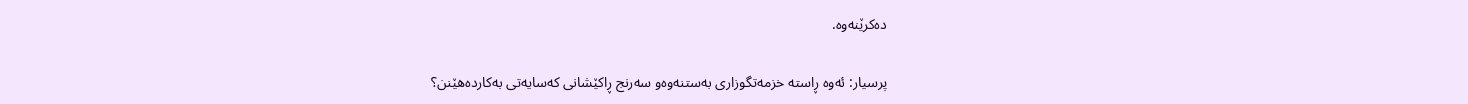دەکرێنەوە.

پرسیار: ئەوە ڕاستە خزمەتگوزاری بەستنەوەو سەرنج ڕاکێشانی کەسایەتی بەکاردەهێنن؟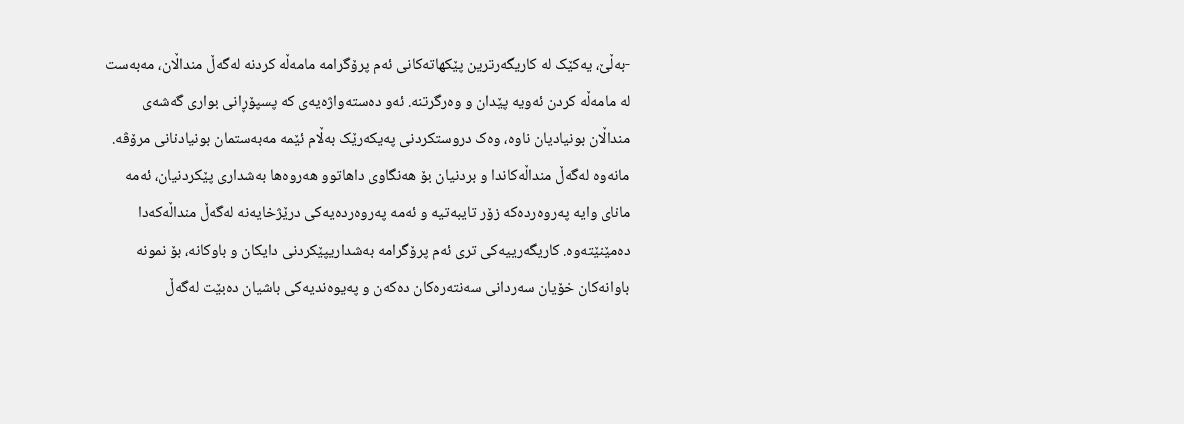-بەڵێ، یەکێک لە کاریگەرترین پێکهاتەکانی ئەم پرۆگرامە مامەڵە کردنە لەگەڵ منداڵان، مەبەست لە مامەڵە کردن ئەویە پێدان و وەرگرتنە. ئەو دەستەواژەیەی کە پسپۆڕانی بواری گەشەی منداڵان بونیادیان ناوە، وەک دروستکردنی پەیکەرێک بەڵام ئێمە مەبەستمان بونیادنانی مرۆڤە. مانەوە لەگەڵ منداڵەکاندا و بردنیان بۆ هەنگاوی داهاتوو هەروەها بەشداری پێکردنیان، ئەمە مانای وایە پەروەردەکە زۆر تایبەتیە و ئەمە پەروەردەیەکی درێژخایەنە لەگەڵ منداڵەکەدا دەمێنێتەوە. کاریگەرییەکی تری ئەم پرۆگرامە بەشداریپێکردنی دایکان و باوکانە، بۆ نمونە باوانەکان خۆیان سەردانی سەنتەرەکان دەکەن و پەیوەندیەکی باشیان دەبێت لەگەڵ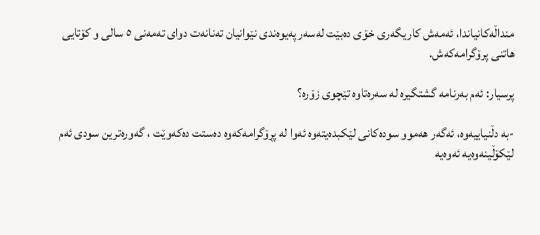منداڵەکانیاندا، ئەمەش کاریگەری خۆی دەبێت لەسەر پەیوەندی نێوانیان تەنانەت دوای تەمەنی ٥ سالی و کۆتایی هاتنی پرۆگرامەکەش.

پرسیار: ئەم بەرنامە گشتگیرە لە سەرەتاوە تێچوی زۆرە؟

-بە دڵنیاییەوە، ئەگەر هەموو سودەکانی لێکبدەیتەوە ئەوا لە پڕۆگرامەکەوە دەستت دەکەوێت ، گەورەترین سودی ئەم لێکۆڵینەوەیە ئەوەیە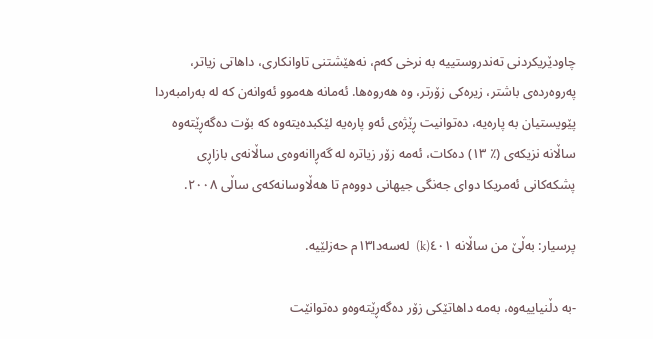چاودێریکردنی تەندروستییە بە نرخی کەم، نەهێشتنی تاوانکاری، داهاتی زیاتر، پەروەردەی باشتر، زیرەکی زۆرتر، وە هەروەها. ئەمانە هەموو ئەوانەن کە لە بەرامبەردا پێویستیان بە پارەیە، دەتوانیت ڕێژەی ئەو پارەیە لێکبدەیتەوە کە بۆت دەگەڕێتەوە ساڵانە نزیکەی (٪ ١٣) دەکات، ئەمە زۆر زیاترە لە گەڕاانەوەی ساڵانەی بازاڕی پشکەکانی ئەمریکا دوای جەنگی جیهانی دووەم تا هەڵاوسانەکەی ساڵی ٢٠٠٨.

پرسیار: بەڵێ من ساڵانە ٤٠١(k)  لەسەدا١٣م حەزلێیە.

-بە دڵنیاییەوە، بەمە داهاتێکی زۆر دەگەڕێتەوەو دەتوانێت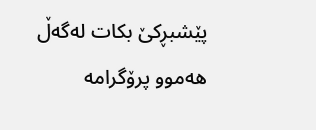پێشبڕکێ بکات لەگەڵ هەموو پرۆگرامە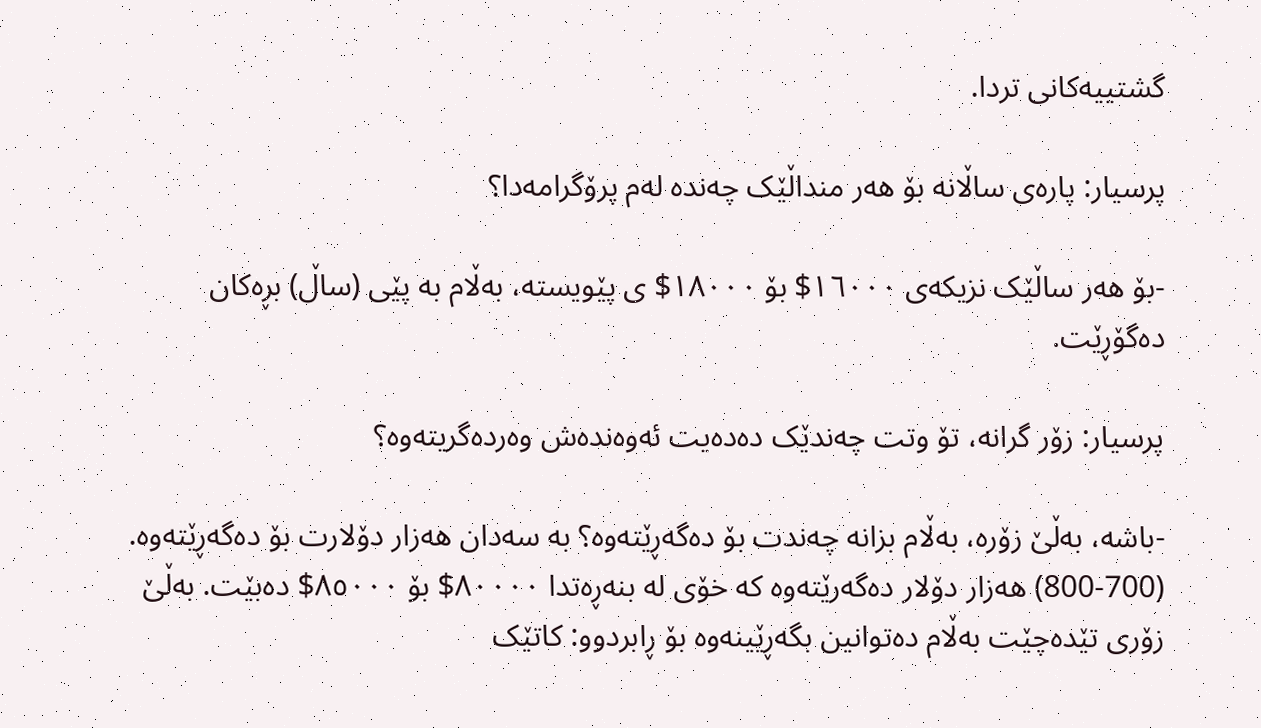گشتییەکانی تردا.

پرسیار: پارەی ساڵانە بۆ هەر منداڵێک چەندە لەم پرۆگرامەدا؟

-بۆ هەر ساڵێک نزیکەی ١٦٠٠٠$ بۆ ١٨٠٠٠$ ی پێویستە، بەڵام بە پێی (ساڵ) بڕەکان دەگۆڕێت.

پرسیار: زۆر گرانە، تۆ وتت چەندێک دەدەیت ئەوەندەش وەردەگریتەوە؟

-باشە، بەڵێ زۆرە، بەڵام بزانە چەندت بۆ دەگەڕێتەوە؟ بە سەدان هەزار دۆلارت بۆ دەگەڕێتەوە.  (700-800) هەزار دۆلار دەگەرێتەوە کە خۆی لە بنەڕەتدا ٨٠٠٠٠$ بۆ ٨٥٠٠٠$ دەبێت. بەڵێ زۆری تێدەچێت بەڵام دەتوانین بگەڕێینەوە بۆ ڕابردوو: کاتێک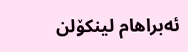ئەبراهام لینکۆلن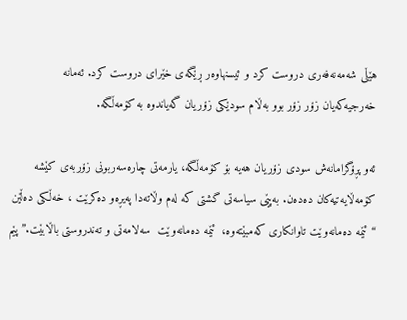هێڵی شەمەنەفەری دروست کرد و ئیسنهاوەر ڕێگەی خێرای دروست کرد. ئەمانە خەرجیەکەیان زۆر زۆر بوو بەڵام سودێکی زۆریان گەیاندوە بە کۆمەڵگە.

ئەو پڕۆگرامانەش سودی زۆریان هەیە بۆ کۆمەڵگە، یارمەتی چارەسەربونی زۆربەی کێشە کۆمەڵایەتیەکان دەدەن. بەپێی سیاسەتی گشتی کە لەم وڵاتەدا پەیڕەو دەکرێت ، خەڵکی دەڵێن “ئێمە دەمانەوێت تاوانکاری کەمبێتەوە،  ئێمە دەمانەوێت  سەلامەتی و تەندروستی باڵابێت.” پێم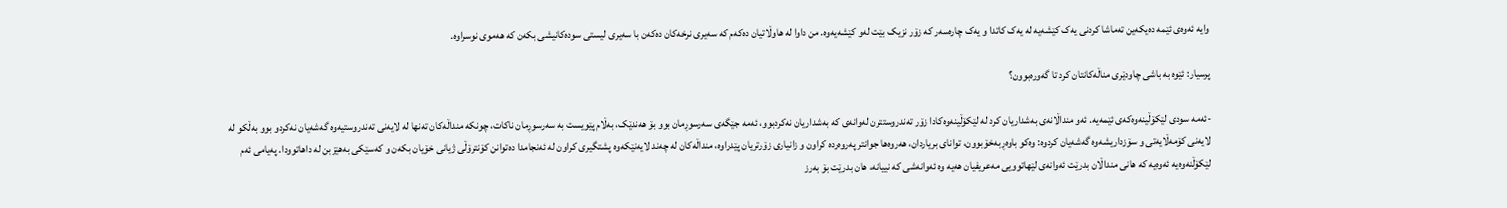وایە ئەوەی ئێمە دەیکەین تەماشا کردنی یەک کێشەیە لە یەک کاتدا و یەک چارەسەر کە زۆر نزیک بێت لەو کێشەیەوە. من داوا لە هاوڵاتیان دەکەم کە سەیری نرخەکان دەکەن با سەیری لیستی سودەکانیشی بکەن کە هەموی نوسراوە.

پرسیار: ئێوە بە باشی چاودێری مناڵەکانتان کرد تا گەورەبوون؟

-ئەمە سودی لێکۆڵینەوەکەی ئێمەیە. ئەو منداڵانەی بەشداریان کرد لە لێکۆڵینەوەکادا زۆر تەندروستترن لەوانەی کە بەشداریان نەکردبوو، ئەمە جێگەی سەرسوڕمان بوو بۆ هەندێک، بەڵام پێویست بە سەرسوڕمان ناکات، چونکە منداڵەکان تەنها لە لایەنی تەندروستیەوە گەشەیان نەکردو بوو بەڵکو لە لایەنی کۆمەڵایەتی و سۆزداریشەوە گەشەیان کردوە: وەکو باوەڕبەخۆبوون، توانای بریاردان، هەروەها جوانتر پەروەردە کراون و زانیاری زۆرتریان پێدراوە، منداڵەکان لە چەند لایەنێکەوە پشتگیری کراون لە ئەنجامدا دەتوانن کۆنترۆڵی ژیانی خۆیان بکەن و کەسێکی بەهێزبن لە داهاتوودا. پەیامی ئەم لێکۆڵنەوەیە ئەوەیە کە هانی منداڵان بدرێت ئەوانەی لێهاتوویی مەعریفیان هەیە وە ئەوانەشی کە نییانە، هان بدرێت بۆ بەرز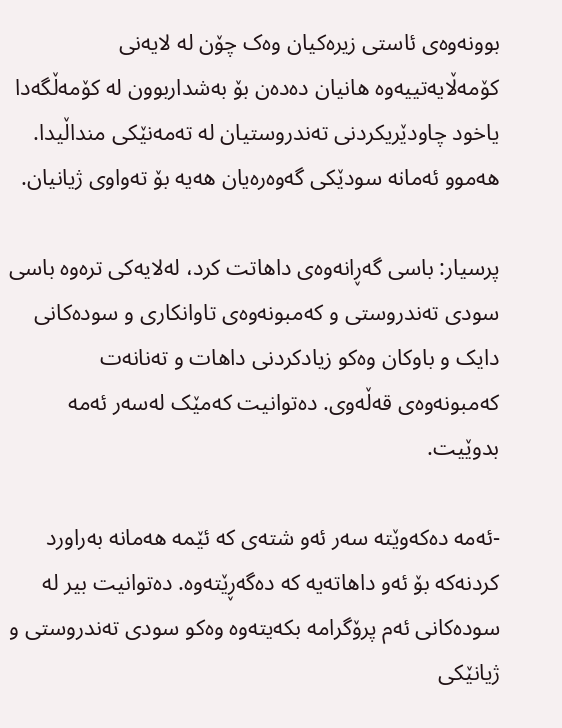بوونەوەی ئاستی زیرەکیان وەک چۆن لە لایەنی کۆمەڵایەتییەوە هانیان دەدەن بۆ بەشداربوون لە کۆمەڵگەدا یاخود چاودێریکردنی تەندروستیان لە تەمەنێکی منداڵیدا. هەموو ئەمانە سودێکی گەوەرەیان هەیە بۆ تەواوی ژیانیان.

پرسیار: باسی گەڕانەوەی داهاتت کرد، لەلایەکی ترەوە باسی سودی تەندروستی و کەمبونەوەی تاوانکاری و سودەکانی دایک و باوکان وەکو زیادکردنی داهات و تەنانەت کەمبونەوەی قەڵەوی. دەتوانیت کەمێک لەسەر ئەمە بدوێیت.

-ئەمە دەکەوێتە سەر ئەو شتەی کە ئێمە هەمانە بەراورد کردنەکە بۆ ئەو داهاتەیە کە دەگەڕێتەوە. دەتوانیت بیر لە سودەکانی ئەم پرۆگرامە بکەیتەوە وەکو سودی تەندروستی و ژیانێکی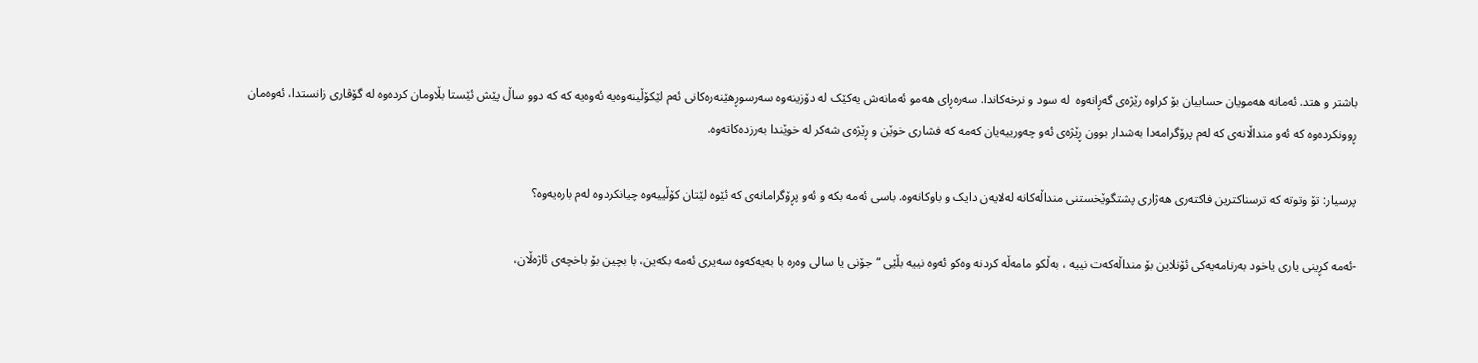باشتر و ‌هتد. ئەمانە هەمویان حسابیان بۆ کراوە رێژەی گەڕانەوە  لە سود و نرخەکاندا. سەرەڕای هەمو ئەمانەش یەکێک لە دۆزینەوە سەرسوڕهێنەرەکانی ئەم لێکۆڵینەوەیە ئەوەیە کە کە دوو ساڵ پێش ئێستا بڵاومان کردەوە لە گۆڤاری زانستدا، ئەوەمان ڕوونکردەوە کە ئەو منداڵانەی کە لەم پرۆگرامەدا بەشدار بوون ڕێژەی ئەو چەورییەیان کەمە کە فشاری خوێن و ڕێژەی شەکر لە خوێندا بەرزدەکاتەوە.

پرسیار: تۆ وتوتە کە ترسناکترین فاکتەری هەژاری پشتگوێخستنی منداڵەکانە لەلایەن دایک و باوکانەوە. باسی ئەمە بکە و ئەو پڕۆگرامانەی کە ئێوە لێتان کۆڵییەوە چیانکردوە لەم بارەیەوە؟

-ئەمە کڕینی یاری یاخود بەرنامەیەکی ئۆنلاین بۆ منداڵەکەت نییە ، بەڵکو مامەڵە کردنە وەکو ئەوە نییە بڵێی “جۆنی یا سالی وەرە با بەیەکەوە سەیری ئەمە بکەین، با بچین بۆ باخچەی ئاژەڵان،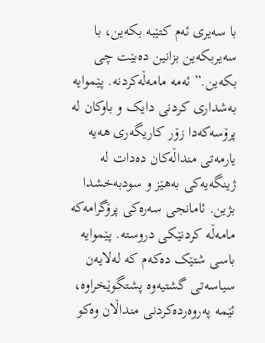با سەیری ئەم کتێبە بکەین، با سەیربکەین بزانین دەبێت چی بکەین.” ئەمە مامەڵەکردنە. پێموایە بەشداری کردنی دایک و باوکان لە پرۆسەکەدا زۆر کاریگەری هەیە یارمەتی منداڵەکان دەدات لە ژینگەیەکی بەهێز و سودبەخشدا بژین. ئامانجی سەرەکی پرۆگرامەکە مامەڵە کردنێکی دروستە. پێموایە باسی شتێک دەکەم کە لەلایەن سیاسەتی گشتیەوە پشتگوێخراوە، ئێمە پەروەردەکردنی منداڵان وەکو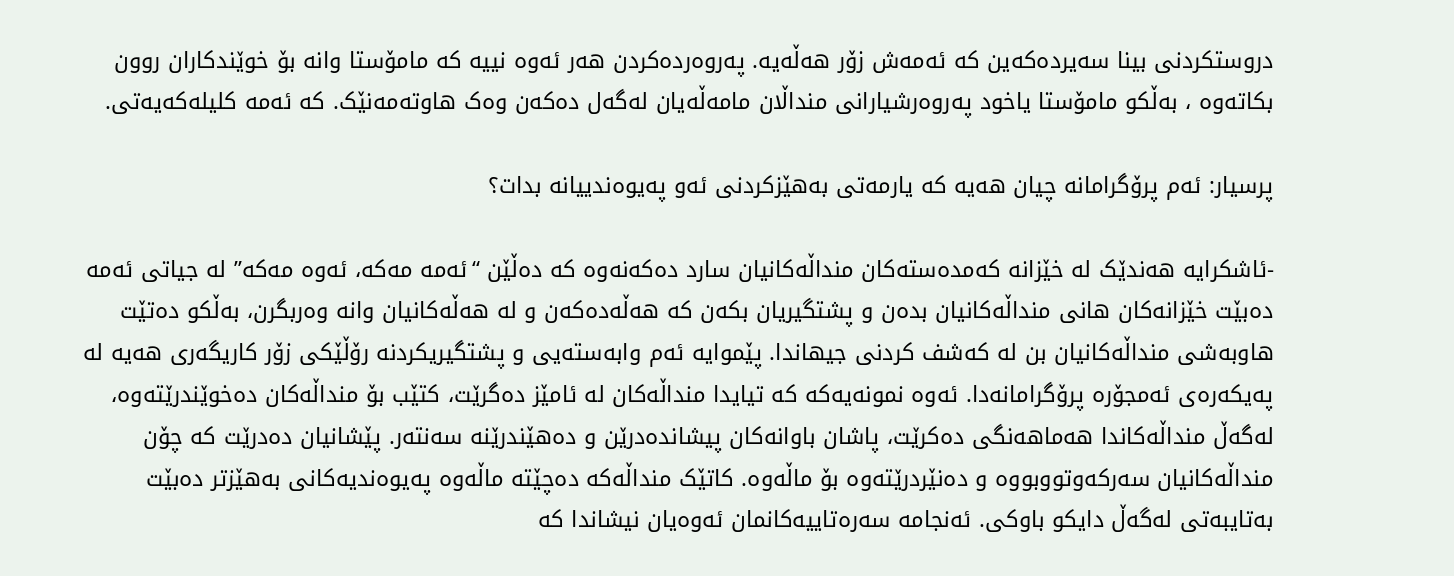دروستکردنی بینا سەیردەکەین کە ئەمەش زۆر هەڵەیە. پەروەردەکردن هەر ئەوە نییە کە مامۆستا وانە بۆ خوێندکاران روون بکاتەوە ، بەڵکو مامۆستا یاخود پەروەرشیارانی منداڵان مامەڵەیان لەگەل دەکەن وەک هاوتەمەنێک. کە ئەمە کلیلەکەیەتی.

پرسیار: ئەم پرۆگرامانە چیان هەیە کە یارمەتی بەهێزکردنی ئەو پەیوەندییانە بدات؟

-ئاشکرایە هەندێک لە خێزانە کەمدەستەکان منداڵەکانیان سارد دەکەنەوە کە دەڵێن “ئەمە مەکە، ئەوە مەکە” لە جیاتی ئەمە دەبێت خێزانەکان هانی منداڵەکانیان بدەن و پشتگیریان بکەن كە هەڵەدەکەن و لە هەڵەکانیان وانە وەربگرن، بەڵکو دەتێت هاوبەشی منداڵەکانیان بن لە کەشف کردنی جیهاندا. پێموایە ئەم وابەستەیی و پشتگیریکردنە رۆڵێکی زۆر کاریگەری هەیە لە پەیکەرەی ئەمجۆرە پرۆگرامانەدا. ئەوە نمونەیەکە کە تیایدا منداڵەکان لە ئامێز دەگرێت، کتێب بۆ منداڵەکان دەخوێندرێتەوە، لەگەڵ منداڵەکاندا هەماهەنگی دەکرێت، پاشان باوانەکان پیشاندەدرێن و دەهێندرێنە سەنتەر. پێشانیان دەدرێت کە چۆن منداڵەکانیان سەرکەوتووبووە و دەنێردرێتەوە بۆ ماڵەوە. کاتێک منداڵەکە دەچێتە ماڵەوە پەیوەندیەکانی بەهێزتر دەبێت بەتایبەتی لەگەڵ دایکو باوکی. ئەنجامە سەرەتاییەکانمان ئەوەیان نیشاندا کە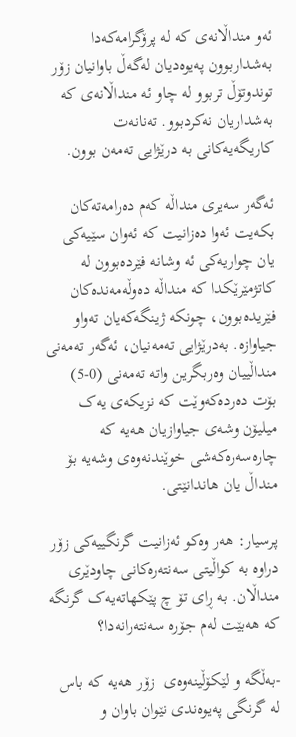ئەو منداڵانەی کە لە پرۆگرامەکەدا بەشداربوون پەیوەدیان لەگەڵ باوانیان زۆر توندوتۆڵ تربوو لە چاو ئە منداڵانەی کە بەشداریان نەکردبوو. تەنانەت کاریگەیەکانی بە درێژایی تەمەن بوون.

ئەگەر سەیری منداڵە کەم دەرامەتەکان بکەیت ئەوا دەزانیت کە ئەوان سێیەکی یان چواریەکی ئە وشانە فێردەبوون لە کاتژمێرێکدا کە منداڵە دەوڵەمەندەکان فێریدەبوون، چونکە ژینگەکەیان تەواو جیاوازە. بەدرێژایی تەمەنیان، ئەگەر تەمەنی منداڵییان وەربگرین واتە تەمەنی (0-5) بۆت دەردەکەوێت کە نزیکەی یەک میلیۆن وشەى جیاوازیان هەیە کە چارەسەرەکەشی خوێندنەوەی وشەیە بۆ منداڵ یان هاندانێتی.

پرسیار: هەر وەکو ئەزانیت گرنگییەکی زۆر دراوە بە کواڵیتی سەنتەرەکانی چاودێری منداڵان. بە ڕای تۆ چ پێکهاتەیەک گرنگە کە هەبێت لەم جۆرە سەنتەرانەدا؟

-بەڵگە و لێکۆڵینەوەی  زۆر هەیە کە باس لە گرنگی پەیوەندی نێوان باوان و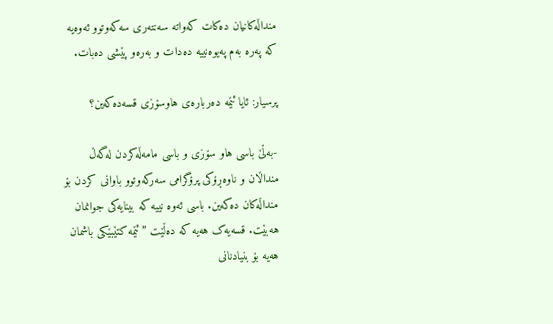منداڵەکانیان دەکات کەواتە سەنتەری سەکەوتوو ئەوەیە کە پەرە بەم پەیوەنییە دەدات و بەرەو پێشی دەبات.

پرسیار: ئایا ئێمە دەربارەی هاوسۆزی قسەدەکەین؟

-بەڵێ باسی هاو سۆزی و باسی مامەڵەکردن لەگەڵ منداڵان و ناوەڕۆکی پرۆگرامی سەرکەوتوو باوانی کردن بۆ منداڵەکان دەکەین. باسی ئەوە نییە کە بینایەکی جوانمان هەبێت. قسەیەک هەیە کە دەڵێت ” ئێمە کتێبێکی باشمان هەیە بۆ بنیادنانی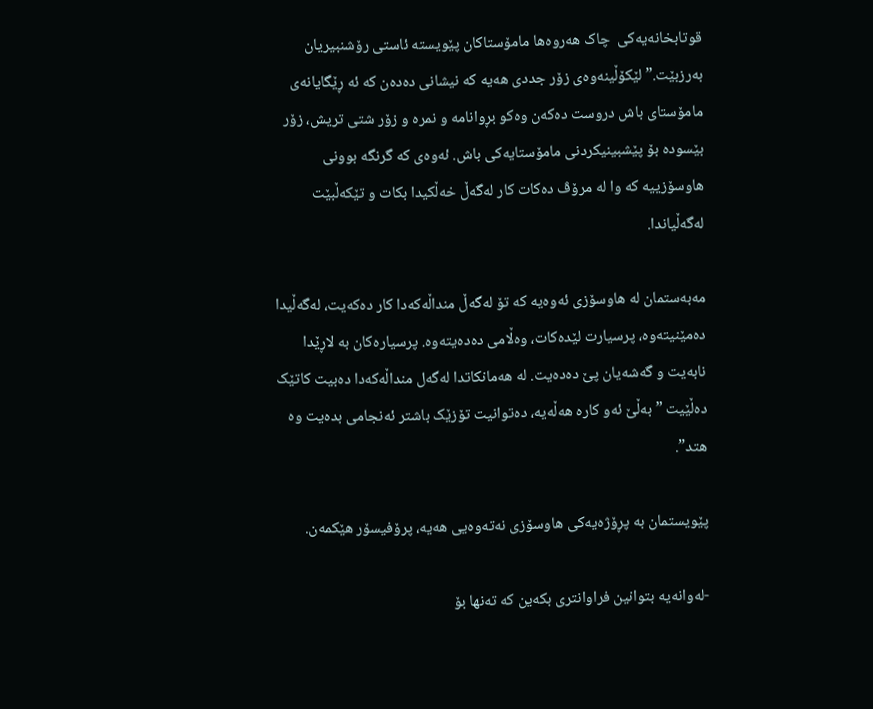قوتابخانەیەکی  چاک هەروەها مامۆستاکان پێویستە ئاستی رۆشنبیریان بەرزبێت.” لێکۆڵینەوەی زۆر جددی هەیە کە نیشانی دەدەن کە ئە ڕێگایانەی مامۆستای باش دروست دەکەن وەکو بڕوانامە و نمرە و زۆر شتی تریش، زۆر بێسودە بۆ پێشبینیکردنی مامۆستایەکی باش. ئەوەی کە گرنگە بوونی هاوسۆزییە کە وا لە مرۆڤ دەکات کار لەگەڵ خەڵکیدا بکات و تێکەڵبێت لەگەڵیاندا.

مەبەستمان لە هاوسۆزی ئەوەیە کە تۆ لەگەڵ منداڵەکەدا کار دەکەیت، لەگەڵیدا دەمێنیتەوە، پرسیارت لێدەکات، وەڵامی دەدەیتەوە. پرسیارەکان بە لاڕێدا نابەیت و گەشەیان پێ دەدەیت. لە هەمانکاتدا لەگەل منداڵەکەدا دەبیت کاتێک دەڵێیت ” بەڵێ ئەو کارە هەڵەیە، دەتوانیت تۆزێک باشتر ئەنجامی بدەیت وە هتد”.

پێویستمان بە پڕۆژەیەکی هاوسۆزی نەتەوەیی هەیە، پرۆفیسۆر هێکمەن.

-لەوانەیە بتوانین فراوانتری بکەین کە تەنها بۆ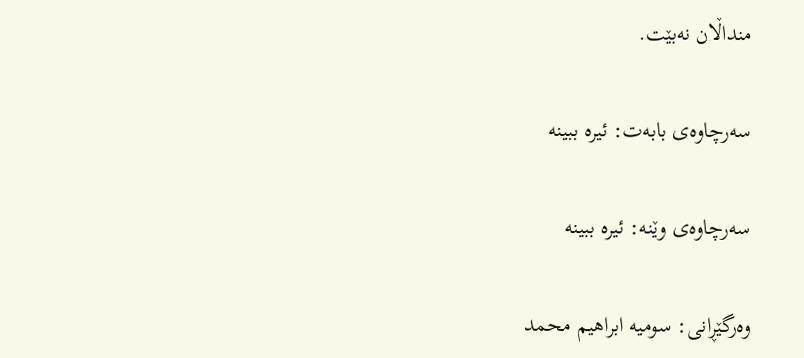منداڵان نەبێت.

سەرچاوەی بابەت: ئيره ببينه

سەرچاوەی وێنە: ئيره ببينه

وەرگێڕانی: سومیە ابراهیم محمد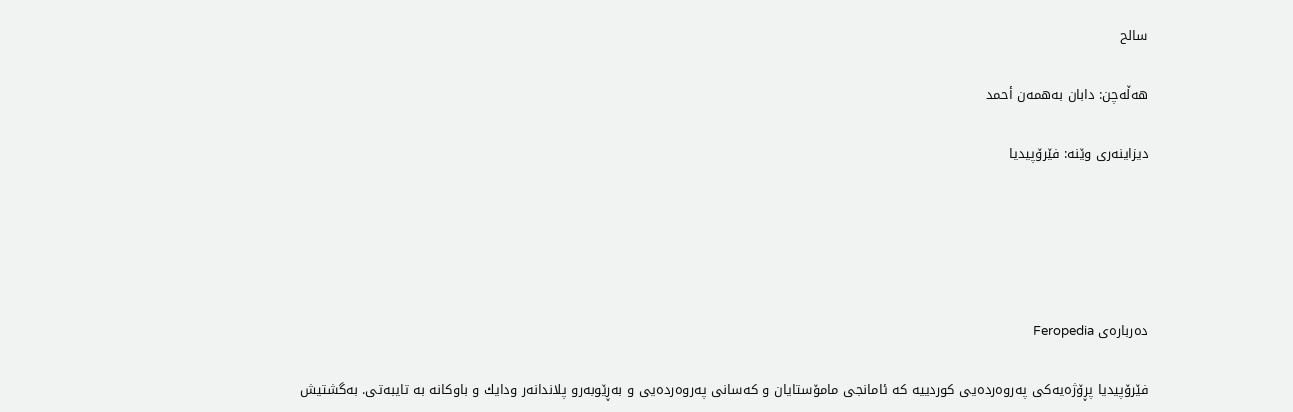سالح

هەڵەچن: دابان بەهمەن أحمد

ديزاينەرى وێنە: فێرۆپيديا





دەربارەى Feropedia

فێرۆپيديا پڕۆژەيەكى په‌روه‌رده‌يى كوردييە كە ئامانجى مامۆستايان و كەسانى پەروەردەيى و بەڕێوبەرو پلاندانەر ودايك و باوكانە بە تايبەتى. به‌گشتيش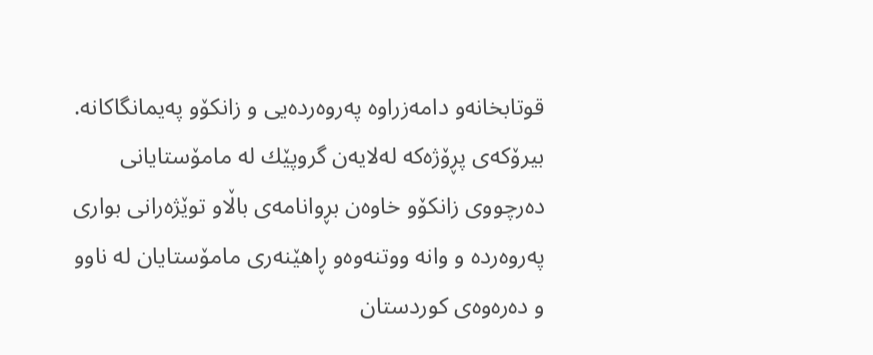قوتابخانەو دامەزراوە پەروەردەيى و زانكۆو پەيمانگاكانە. بيرۆكەى پڕۆژەكە لەلايەن گروپێك لە مامۆستايانى دەرچووى زانكۆو خاوەن بڕوانامەى باڵاو توێژەرانى بوارى پەروەردە و وانە ووتنەوەو ڕاهێنەرى مامۆستايان لە ناوو و دەرەوەى كوردستان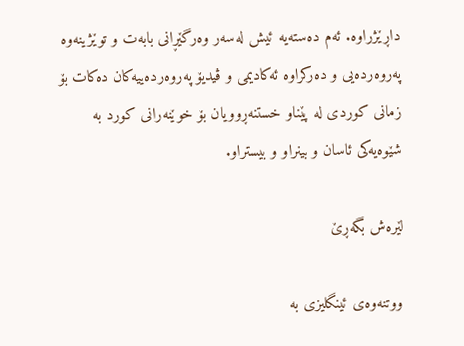داڕێژراوە. ئەم دەستەيه‌ ئيش لەسەر وەرگێڕانى بابەت و توێژينەوە پەروەردەيى و دەركراوە ئەكاديمى و ڤيديۆ پەروەردەييەكان دەكات بۆ زمانى كوردى لە پێناو خستنەڕوويان بۆ خوێنەرانى كورد بە شێوەيەكى ئاسان و بينراو و بيستراو.

لێرەش بگەڕێ

ووتنەوەی ئینگلیزی بە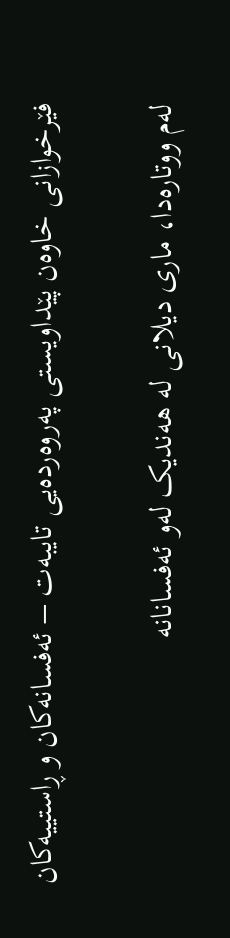فێرخوازانی خاوەن پێداویستی پەروەردەیی تایبەت – ئەفسانەکان و ڕاستییەکان

لەم ووتارەدا، ماری دیلانی لە هەندیک لەو ئەفسانانە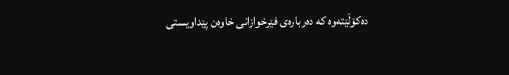دەکۆڵێتەوە کە دەربارەی فێرخوازانی خاوەن پێداویستی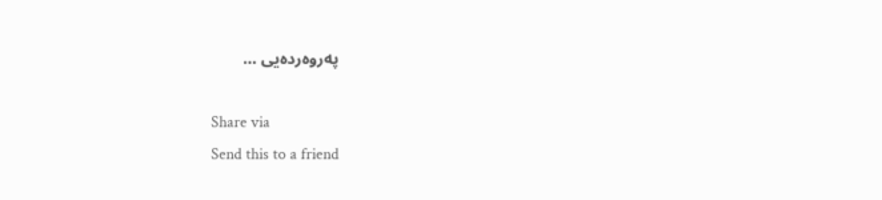پەروەردەیی …

Share via
Send this to a friend